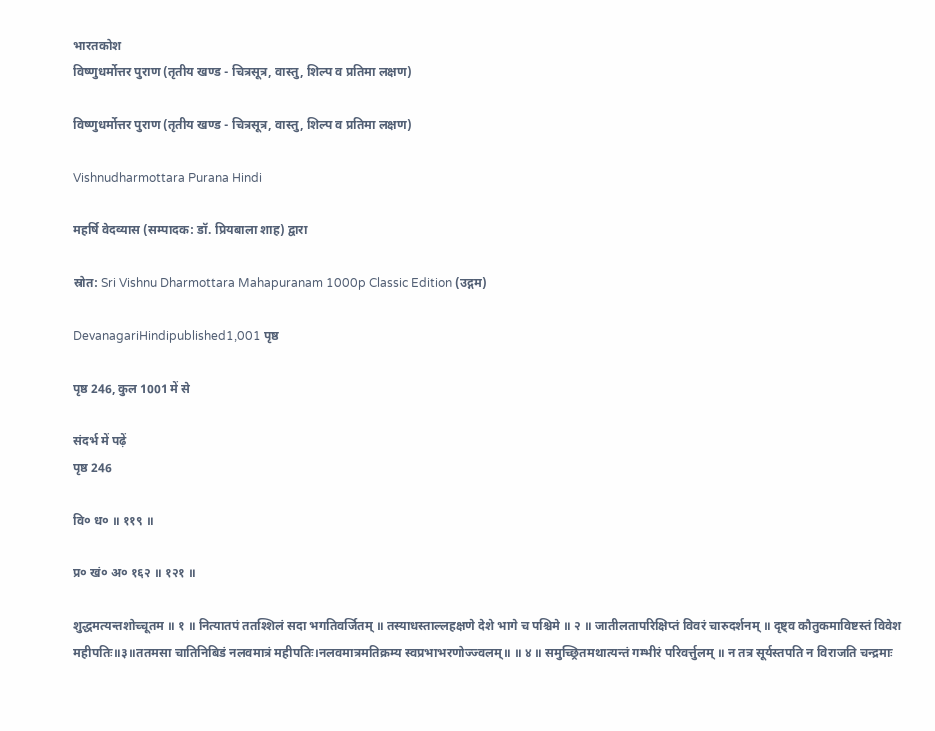भारतकोश
विष्णुधर्मोत्तर पुराण (तृतीय खण्ड - चित्रसूत्र, वास्तु, शिल्प व प्रतिमा लक्षण)

विष्णुधर्मोत्तर पुराण (तृतीय खण्ड - चित्रसूत्र, वास्तु, शिल्प व प्रतिमा लक्षण)

Vishnudharmottara Purana Hindi

महर्षि वेदव्यास (सम्पादक: डॉ. प्रियबाला शाह) द्वारा

स्रोत: Sri Vishnu Dharmottara Mahapuranam 1000p Classic Edition (उद्गम)

DevanagariHindipublished1,001 पृष्ठ

पृष्ठ 246, कुल 1001 में से

संदर्भ में पढ़ें
पृष्ठ 246

वि० ध० ॥ ११९ ॥

प्र० खं० अ० १६२ ॥ १२१ ॥

शुद्धमत्यन्तशोच्चूतम ॥ १ ॥ नित्यातपं ततश्शिलं सदा भगतिवर्जितम् ॥ तस्याधस्ताल्लहक्षणे देशे भागे च पश्चिमे ॥ २ ॥ जातीलतापरिक्षिप्तं विवरं चारुदर्शनम् ॥ दृष्ट्व कौतुकमाविष्टस्तं विवेश महीपतिः॥३॥ततमसा चातिनिबिडं नलवमात्रं महीपतिः।नलवमात्रमतिक्रम्य स्वप्रभाभरणोज्ज्वलम्॥ ॥ ४ ॥ समुच्छ्रितमथात्यन्तं गम्भीरं परिवर्त्तुलम् ॥ न तत्र सूर्यस्तपति न विराजति चन्द्रमाः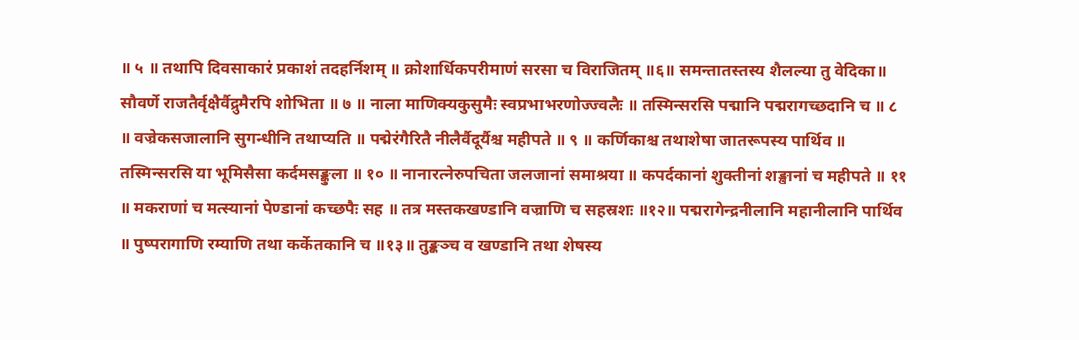॥ ५ ॥ तथापि दिवसाकारं प्रकाशं तदहर्निशम् ॥ क्रोशार्धिकपरीमाणं सरसा च विराजितम् ॥६॥ समन्तातस्तस्य शैलल्या तु वेदिका॥ सौवर्णे राजतैर्वृक्षैर्वैद्रुमैरपि शोभिता ॥ ७ ॥ नाला माणिक्यकुसुमैः स्वप्रभाभरणोज्ज्वलैः ॥ तस्मिन्सरसि पद्मानि पद्मरागच्छदानि च ॥ ८ ॥ वज्रेकसजालानि सुगन्धीनि तथाप्यति ॥ पद्मेरंगैरितै नीलैर्वैदूर्यैश्च महीपते ॥ ९ ॥ कर्णिकाश्च तथाशेषा जातरूपस्य पार्थिव ॥ तस्मिन्सरसि या भूमिसैसा कर्दमसङ्कुला ॥ १० ॥ नानारत्नेरुपचिता जलजानां समाश्रया ॥ कपर्दकानां शुक्तीनां शङ्खानां च महीपते ॥ ११ ॥ मकराणां च मत्स्यानां पेण्डानां कच्छपैः सह ॥ तत्र मस्तकखण्डानि वज्राणि च सहस्रशः ॥१२॥ पद्मरागेन्द्रनीलानि महानीलानि पार्थिव ॥ पुष्परागाणि रम्याणि तथा कर्केतकानि च ॥१३॥ तुङ्कञ्च व खण्डानि तथा शेषस्य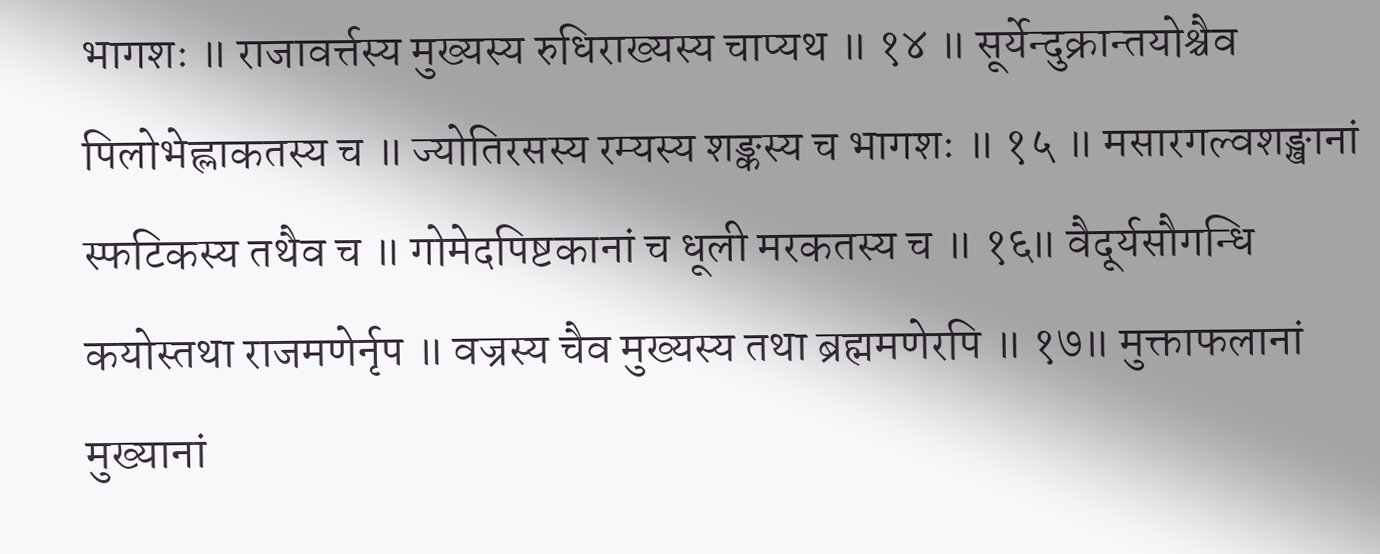भागशः ॥ राजावर्त्तस्य मुख्यस्य रुधिराख्यस्य चाप्यथ ॥ १४ ॥ सूर्येन्दुक्रान्तयोश्चैव पिलोभेह्लाकतस्य च ॥ ज्योतिरसस्य रम्यस्य शङ्कस्य च भागशः ॥ १५ ॥ मसारगल्वशङ्खानां स्फटिकस्य तथैव च ॥ गोमेदपिष्टकानां च धूली मरकतस्य च ॥ १६॥ वैदूर्यसौगन्धि कयोस्तथा राजमणेर्नृप ॥ वज्रस्य चैव मुख्यस्य तथा ब्रह्ममणेरपि ॥ १७॥ मुक्ताफलानां मुख्यानां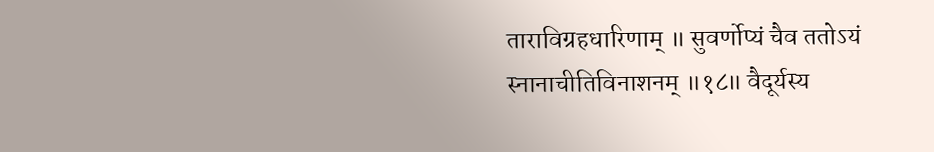ताराविग्रहधारिणाम् ॥ सुवर्णोप्यं चैव ततोऽयं स्नानाचीतिविनाशनम् ॥१८॥ वैदूर्यस्य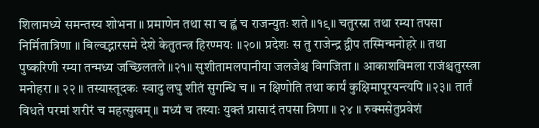शिलामध्ये समन्तस्य शोभना ॥ प्रमाणेन तथा सा च ह्वं च राजन्युतः शते ॥१९॥ चतुरस्रा तथा रम्या तपसा निर्मितात्रिणा ॥ बिल्वद्भारसमे देशे केतुतन्त्र हिरण्मयः ॥२०॥ प्रदेशः स तु राजेन्द्र द्वीप तस्मिन्मनोहरे ॥ तथा पुष्करिणी रम्या तन्मध्य जच्छिलतले ॥२१॥ सुशीतामलपानीया जलजेश्च विगजिता ॥ आकाशविमला राजंश्चतुरस्त्रा मनोहरा ॥ २२ ॥ तस्यास्तूदकः स्वादु लघु शीतं सुगन्धि च ॥ न क्षिणोति तथा कार्यं कुक्षिमापूरयन्त्यपि ॥२३॥ तार्तं विधते परमां शरीरं च महत्सुखम् ॥ मध्यं च तस्याः युक्तं प्रासादं तपसा त्रिणा ॥ २४ ॥ रुक्मसेतुप्रवेशं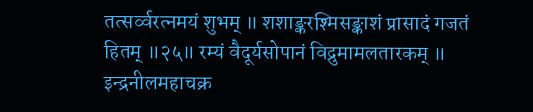तत्सर्व्वरत्नमयं शुभम् ॥ शशाङ्करश्मिसङ्काशं प्रासादं गजतं हितम् ॥२५॥ रम्यं वैदूर्यसोपानं विद्रुमामलतारकम् ॥ इन्द्रनीलमहाचक्र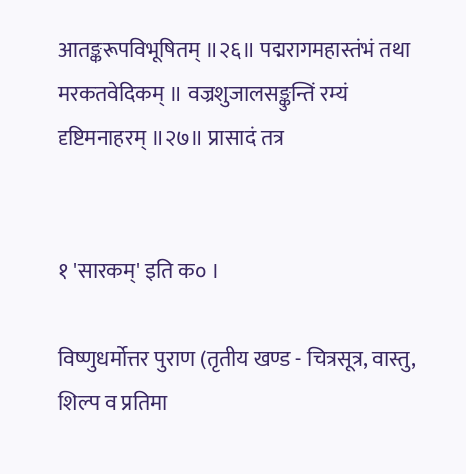आतङ्करूपविभूषितम् ॥२६॥ पद्मरागमहास्तंभं तथा मरकतवेदिकम् ॥ वज्रशुजालसङ्कुन्तिं रम्यं दृष्टिमनाहरम् ॥२७॥ प्रासादं तत्र


१ 'सारकम्' इति क० ।

विष्णुधर्मोत्तर पुराण (तृतीय खण्ड - चित्रसूत्र, वास्तु, शिल्प व प्रतिमा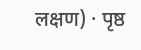लक्षण) · पृष्ठ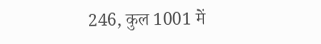246, कुल 1001 में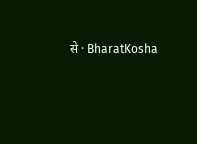से · BharatKosha